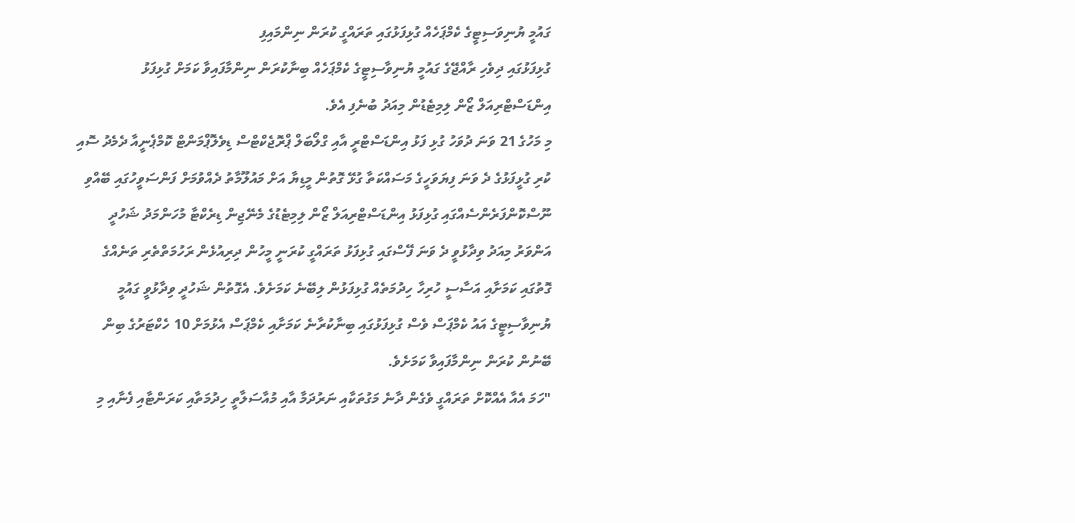ގައުމީ ޔުނިވަސިޓީގެ ކެމްޕަހެއް ގުޅިފަޅުގައި ތަރައްގީ ކުރަން ނިންމައިފި
ގުޅިފަޅުގައި ދިވެހި ރާއްޖޭގެ ގައުމީ ޔުނިވާސިޓީގެ ކެމްޕަހެއް ބިނާކުރަން ނިންމާފައިވާ ކަމަށް ގުޅިފަޅު އިންޑަސްޓްރިއަލް ޒޯން ލިމިޓެޑުން މިއަދު ބުނެފި އެވެ.
މި މަހުގެ 21 ވަނަ ދުވަހު ގުޅި ފަޅު އިންޑަސްޓްރީ އާއި ގްލޯބަލް ޕްރޮޖެކްޓްސް ޑިވެލޮޕްމަންޓް ކޮމްޕެނީއާ ދެމެދު ސޮއި ކުރި ގުޅީފަޅުގެ ދެ ވަނަ ފިޔަވަހީގެ މަސައްކަތާ ގުޅޭ ގޮތުން މީޑިޔާ އަށް މައުލޫމާތު ދެއްވުމަށް ފަންސަވީހުގައި ބޭއްވި ނޫސްކޮންފަރެންސެއްގައި ގުޅިފަޅު އިންޑަސްޓްރިއަލް ޒޯން ލިމިޓެޑުގެ މެނޭޖިން ޑިރެކްޓާ މުހަންމަދު ޝަހުދީ އަންވަރު މިއަދު ވިދާޅުވީ ދެ ވަނަ ފޭސްގައި ގުޅިފަޅު ތަރައްގީ ކުރަނީ މީހުން ދިރިއުޅެން ރަހުމަތްތެރި ތަނެއްގެ ގޮތުގައި ކަމަށާއި އަސާސީ ހުރިހާ ހިދުމަތެއް ގުޅިފަޅުން ލިބޭނެ ކަމަށެވެ. އެގޮތުން ޝަހުދީ ވިދާޅުވީ ގައުމީ ޔުނިވާސިޓީގެ އައު ކެމްޕަސް ވެސް ގުޅިފަޅުގައި ބިނާކުރާނެ ކަމަށާއި ކެމްޕަސް އެޅުމަށް 10 ހެކްޓަރުގެ ބިން ބޭނުން ކުރަން ނިންމާފައިވާ ކަމަށެވެ.
"ހަމަ އެއާ އެއްކޮށް ތަރައްގީ ވެގެން ދާނެ މަގުތަކާއި ނަރުދަމާ އާއި މުއާސަލާތީ ހިދުމަތާއި ކަރަންޓާއި ފެނާއި މި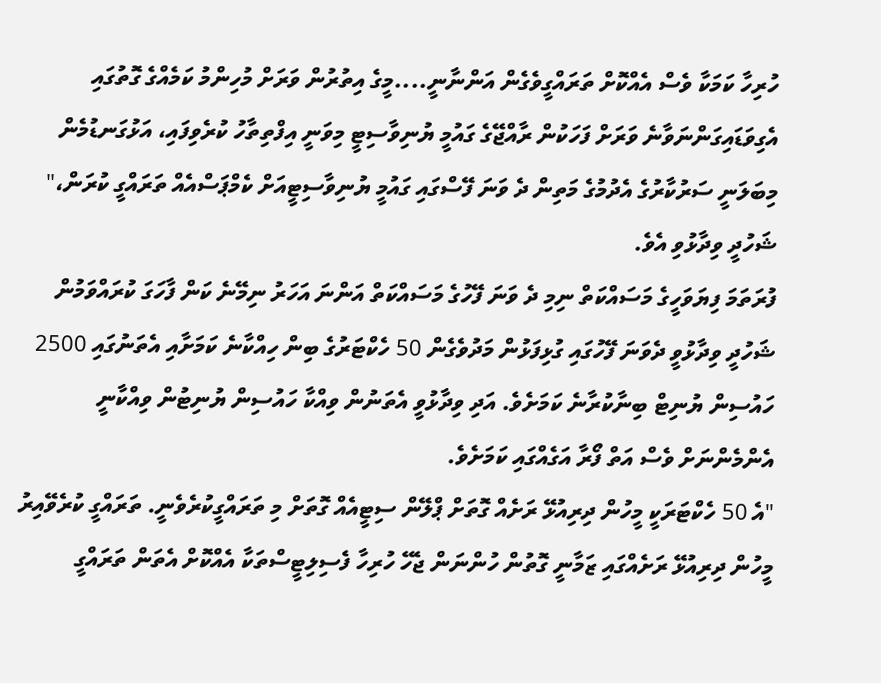ހުރިހާ ކަމަކާ ވެސް އެއްކޮށް ތަރައްގީވެގެން އަންނާނީ....މީގެ އިތުރުން ވަރަށް މުހިންމު ކަމެއްގެ ގޮތުގައި އެގިވަޑައިގަންނަވާނެ ވަރަށް ފަހަކުން ރާއްޖޭގެ ގައުމީ ޔުނިވާސިޓީ މިވަނީ އިފްތިތާހު ކުރެވިފައި، އަޅުގަނޑުމެން މިބަލަނީ ސަރުކާރުގެ އެދުމުގެ މަތިން ދެ ވަނަ ފޭސްގައި ގައުމީ ޔުނިވާސިޓީއަށް ކެމްޕަސްއެއް ތަރައްގީ ކުރަން،" ޝަހުދީ ވިދާޅުވި އެވެ.
ފުރަތަމަ ފިޔަވަހީގެ މަސައްކަތް ނިމި ދެ ވަނަ ފޭހުގެ މަސައްކަތް އަންނަ އަހަރު ނިމޭނެ ކަން ފާހަގަ ކުރައްވަމުން ޝަހުދީ ވިދާޅުވީ ދެވަނަ ފޭހުގައި ގުޅިފަޅުން މަދުވެގެން 50 ހެކްޓަރުގެ ބިން ހިއްކާނެ ކަމަށާއި އެތަނުގައި 2500 ހައުސިން ޔުނިޓް ބިނާކުރާނެ ކަމަށެވެ. އަދި ވިދާޅުވީ އެތަނުން ވިއްކާ ހައުސިން ޔުނިޓުން ވިއްކާނީ އެންމެންނަށް ވެސް އަތް ފޯރާ އަގެއްގައި ކަމަށެވެ.
"އެ 50 ހެކްޓަރަކީ މީހުން ދިރިއުޅޭ ރަށެއް ގޮތަށް ޕްލޭން ސިޓީއެއް ގޮތަށް މި ތަރައްގީކުރެވެނީ. ތަރައްގީ ކުރެވޭއިރު މީހުން ދިރިއުޅޭ ރަށެއްގައި ޒަމާނީ ގޮތުން ހުންނަން ޖެހޭ ހުރިހާ ފެސިލިޓީސްތަކާ އެއްކޮށް އެތަން ތަރައްގީ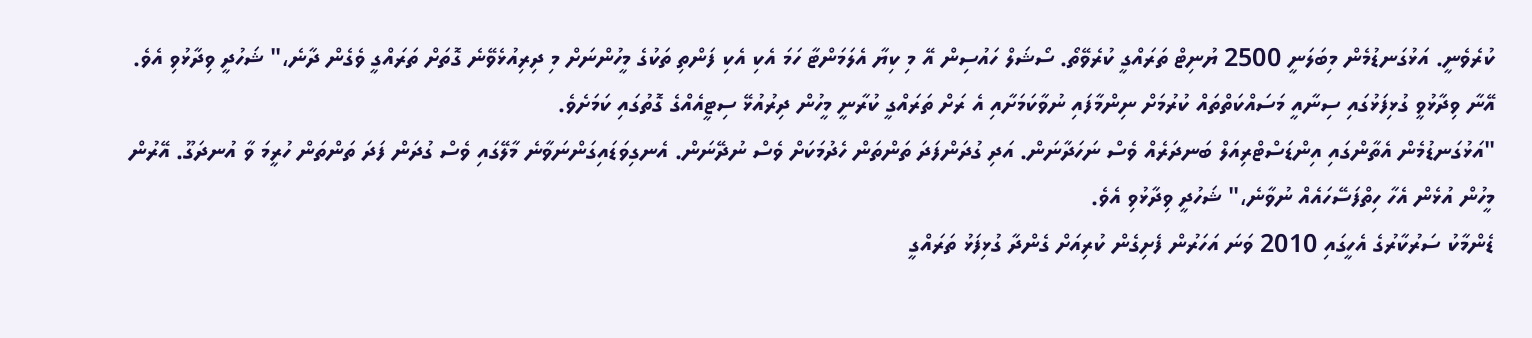ކުރެވެނީ. އަޅުގަނޑުމެން މިބަލަނީ 2500 ޔުނިޓް ތަރައްގީ ކުރެވޭތޯ. ސޯޝަލް ހައުސިން އޭ މި ކިޔާ އެލަމަންޓާ ހަމަ އެކި އެކި ފަންތި ތަކުގެ މީހުންނަށް މި ދިރިއުޅެވޭނެ ގޮތަށް ތަރައްގީ ވެގެން ދާނެ،" ޝަހުދީ ވިދާޅުވި އެވެ.
އޭނާ ވިދާޅުވީ ގުޅިފަޅުގައި ސިނާއީ މަސައްކަތްތައް ކުރުމަށް ނިންމާފައި ނުވާކަމަށާއި އެ ރަށް ތަރައްގީ ކުރާނީ މީހުން ދިރުއުޅޭ ސިޓީއެއްގެ ގޮތުގައި ކަމަށެވެ.
"އަޅުގަނޑުމެން އެތާންގައި އިންޑަސްޓްރިއަލް ބަނދަރެއް ވެސް ނަހަދާނަން. އަދި ގުދަންފަދަ ތަންތަން ހެދުމަކަށް ވެސް ނުދޭނަން. އެނގިވަޑައިގަންނަވާނެ މާލޭގައި ވެސް ގުދަން ފަދަ ތަންތަން ހުރީމަ ވާ އުނދަގޫ. އޭރުން މީހުން އުޅެން އެހާ ހިތްފަސޭހައެއް ނުވާނެ،" ޝަހުދީ ވިދާޅުވި އެވެ.
ޑެންމާކު ސަރުކާރުގެ އެހީގައި 2010 ވަނަ އަހަރުން ފެށިގެން ކުރިއަށް ގެންދާ ގުޅިފަޅު ތަރައްގީ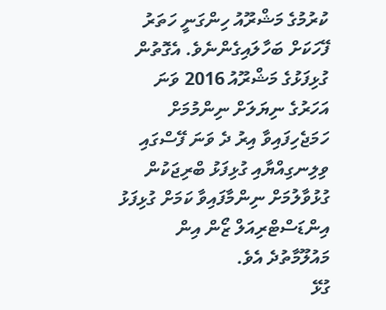ކުރުމުގެ މަޝްރޫއު ހިންގަނީ ހަތަރު ފޭހަކަށް ބަހާލައިގެންނެވެ. އެގޮތުން ގުޅިފަޅުގެ މަޝްރޫއު 2016 ވަނަ އަހަރުގެ ނިޔަލަށް ނިންމުމަށް ހަމަޖެހިފައިވާ އިރު ދެ ވަނަ ފޭސްގައި ވިލިނގިއްޔާއި ގުޅިފަޅު ބްރިޖަކުން ގުޅުވާލުމަށް ނިންމާފައިވާ ކަމަށް ގުޅިފަޅު އިންޑަސްޓްރިއަލް ޒޯން އިން މައުލޫމާތުދެ އެވެ.
ގުޅޭ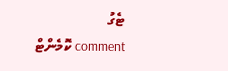ޓެގު
comment ކޮމެންޓް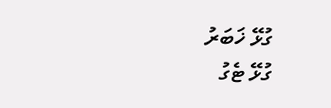ގުޅޭ ޚަބަރު
ގުޅޭ ޓެގު